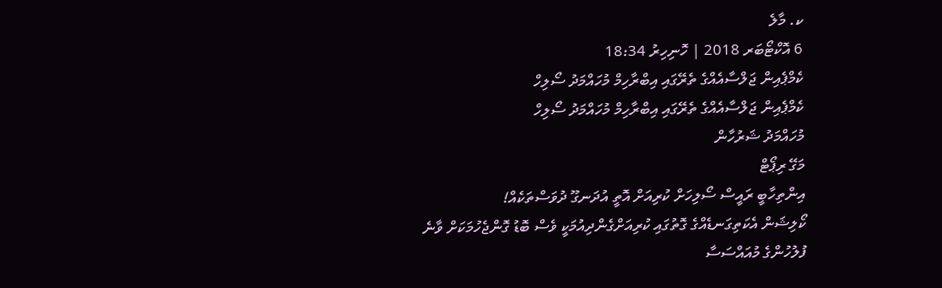ކ. މާލެ
6 އޮކްޓޯބަރ 2018 | ހޮނިހިރު 18:34
ކެމްޕެއިން ޖަލްސާއެއްގެ ތެރޭގައި އިބްރާހިމް މުހައްމަދު ސޯލިހް
ކެމްޕެއިން ޖަލްސާއެއްގެ ތެރޭގައި އިބްރާހިމް މުހައްމަދު ސޯލިހް
މުހައްމަދު ޝަރުހާން
މަގޭ ރިޕޯޓް
އިންތިހާބީ ރައީސް ސޯލިހަށް ކުރިއަށް އޮތީ އުދަނގޫ ދުވަސްތަކެއް!
ކޯލިޝަން އެކަތިގަނޑެއްގެ ގޮތުގައި ކުރިއަށްގެންދިއުމަކީ ވެސް ބޮޑު ގޮންޖެހުމަކަށް ވާނެ
ފުލުހުންގެ މުއައްސަސާ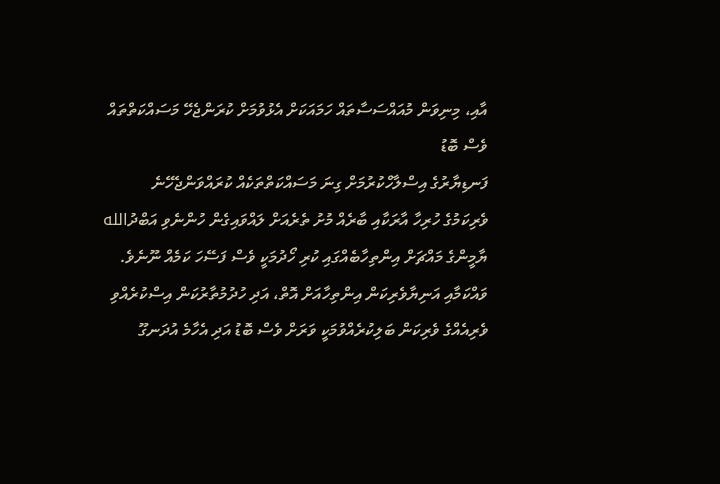އާއި، މިނިވަން މުއައްސަސާތައް ހަމައަކަށް އެޅުވުމަށް ކުރަންޖެހޭ މަސައްކަތްތައް ވެސް ބޮޑު
ފަނޑިޔާރުގެ އިސްލާހްކުރުމަށް ގިނަ މަސައްކަތްތަކެއް ކުރައްވަންޖެހޭނެ
ވެރިކަމުގެ ހުރިހާ އާރަކާއި ބާރެއް މުށު ތެރެއަށް ލައްވައިގެން ހުންނެވި އަބްދުالله ޔާމީންގެ މައްޗަށް އިންތިހާބެއްގައި ކުރި ހޯދުމަކީ ވެސް ފަސޭހަ ކަމެއް ނޫނެވެ. ވައްކަމާއި އަނިޔާވެރިކަން އިންތިހާއަށް އޮތް، އަދި ހުދުމުތާރުކަން އިސްކުރެއްވި ވެރިއެއްގެ ވެރިކަން ބަލިކުރެއްވުމަކީ ވަރަށް ވެސް ބޮޑު އަދި އެހާމެ އުދަނގޫ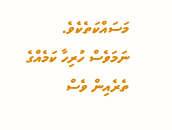މަސައްކަތެކެވެ. ނަމަވެސް ހުރިހާ ކަމެއްގެ ތެރެއިން ވެސް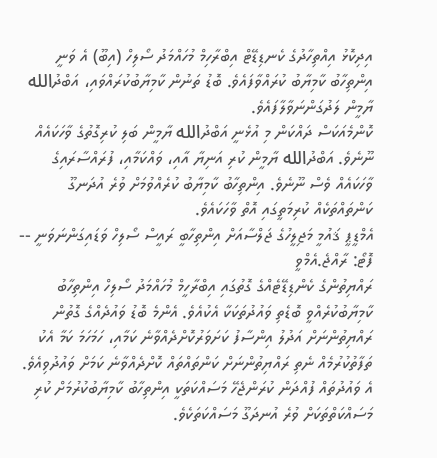އިދިކޮޅު އިއްތިހާދުގެ ކެނޑިޑޭޓް އިބްރާހިމް މުހައްމަދު ސޯލިހް (އިބޫ) އެ ވަނީ އިންތިހާބު ކާމިޔާބު ކުރައްވާފައެވެ. ބޮޑު ތަނުން ކާމިޔާބުކުރައްވައި، އަބްދުالله ޔާމީން ލަދުގަންނަވާލާފައެވެ.
ކޮންމެއަކަސް ދައްކަން މި އުޅެނީ އަބްދުالله ޔާމީން ބަލި ކުރިގޮތުގެ ވާހަކައެއް ނޫނެވެ. އަބްދުالله ޔާމީން ކުރި އަނިޔާ އާއި، ވައްކަމާއި، ފުރައްސާރައިގެ ވާހަކައެއް ވެސް ނޫނެވެ. އިންތިހާބު ކާމިޔާބު ކުރެއްވުމަށް ވުރެ އުދަނގޫ ކަންތައްތަކެއް ކުރިމަތީގައި އޮތް ވާހަކައެވެ.
އެމްޑީޕީ ޤައުމީ މަޖިލީހުގެ ޖަލްސާއަށް އިންތިހާބީ ރައީސް ސޯލިހް ވަޑައިގަންނަވަނީ -- ފޮޓޯ: ރާއްޖެ.އެމްވީ
ރައްޔިތުންގެ ކެންޑިޑޭޓެއްގެ ގޮތުގައި އިބްރާހީމް މުހައްމަދު ސޯލިހް އިންތިހާބު ކާމިޔާބުކުރެއްވީ ބޮޑެތި ވައުދުތަކަކާ އެކުއެވެ. އެންމެ ބޮޑު ވައުދެއްގެ ގޮތުން ރައްޔިތުންނަށް އަދުލު އިންސާފު ކަށަވަރުކޮށްދެއްވާނެ ކަމާއި، ހަމަހަމަ ކަމާ އެކު ތަފާތުކުރުމެއް ނެތި ރައްޔިތުންނަށް ކަންތައްތައް ކޮށްދެއްވާނެ ކަމަށް ވައުދުވިއެވެ. އެ ވައުދުތައް ފުއްދަން ކުރަންޖެހޭ މަސައްކަތަކީ އިންތިހާބު ކާމިޔާބުކުރުމަށް ކުރި މަސައްކަތްތަކަށް ވުރެ އުނދަގޫ މަސައްކަތަކެވެ.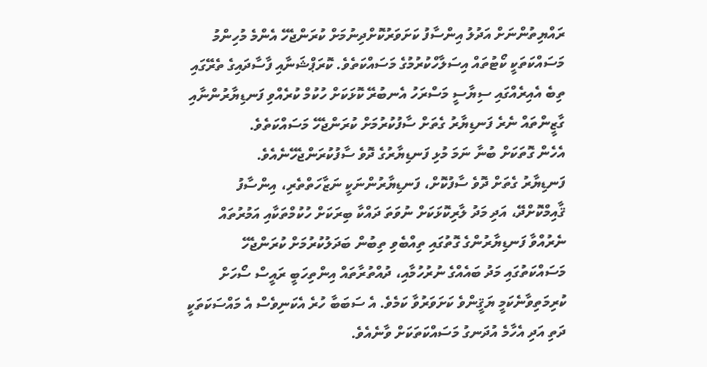ރައްޔިތުންނަށް އަދުލު އިންސާފު ކަށަވަރުކޮށްދިނުމަށް ކުރަންޖެހޭ އެންމެ މުހިންމު މަސައްކަތަކީ ކޯޓުތައް އިސަލާހްކުރުމުގެ މަސައްކަތެވެ. ކޮރަޕްޝަނާއި ފާސާދައިގެ ތެރޭގައި ތިބެ އެއިރެއްގައި ސިޔާސީ މަސްރަހު އެނބުރޭ ކޮޅަކަށް ހުކުމް ކުރެއްވި ފަނޑިޔާރުންނާއި ގާޒީންތައް ނެރެ ފަނޑިޔާރު ގެތަށް ސާފުކުރުމަށް ކުރަންޖެހޭ މަސައްކަތެވެ.
އެހެން ގޮތަކަށް ބުނާ ނަމަ މުޅި ފަނޑިޔާރުގެ ދޮވެ ސާފުކުރަންޖެހޭނެއެވެ.
ފަނޑިޔާރު ގެތަށް ދޮވެ ސާފުކޮށް، ފަނޑިޔާރުންނަކީ ނަޒާހަތްތެރި، އިންސާފު ޤާއިމްކޮށްދޭ، އަދި މަދު ލާރިކޮޅަކަށް ނުވަތަ ދައްކާ ބިރަކަށް ހުކުމްތަކާއި އަމުރުތައް ނެރުއްވާ ފަނޑިޔާރުންގެ ގޮތުގައި ތިއްބެވި ތިބުން ބަދަލުކުރުމަށް ކުރަންޖެހޭ މަސައްކަތުގައި މަދު ބައެއްގެ ނުރުހުމާއި، ދުއްތުރާތައް އިންތިހަބީ ރައީސް ސޯހަށް ކުރިމަތިވާނެކަމީ ޔަޤީންވެ ކަށަވަރުވާ ކަމެވެ. އެ ސަބަބާ ހުރެ އެކަނިވެސް އެ މައްސަކަތަކީ ދަތި އަދި އެހާމެ އުދަނގު މަސައްކަތަކަށް ވާނެއެވެ.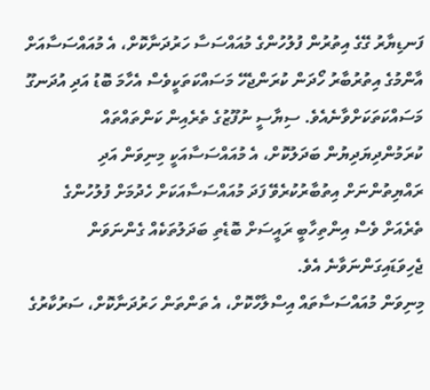ފަނޑިޔާރު ގޭގެ އިތުރުން ފުލުހުންގެ މުއައްސަސާ ހަރުދަނާކޮށް، އެ މުއައްސަސާއަށް އާންމުގެ އިތުރުބާރު ހޯދަން ކުރަންޖެހޭ މަސައްކަތަކީވެސް އެހާމަ ބޮޑު އަދި އުދަނގޫ މަސައްކަތަކަށްވާނެއެވެ. ސިޔާސީ ނުފޫޒުގެ ތެރެއިން ކަންތައްތައް ކުރަމުންދިޔަދިޔުން ބަދަލުކޮށް، އެ މުއައްސަސާއަކީ މިނިވަން އަދި ރައްޔިތުންނަށް އިތުބާރުކުރެވޭ ފަދަ މުއައްސަސާއަކަށް ހެދުމަށް ފުލުހުންގެ ތެރެއަށް ވެސް އިންތިހާބީ ރައީސަށް ބޮޑެތި ބަދަލުތަކެއް ގެންނަވަން ޖެހިވަޑައިގަންނަވާނެ އެވެ.
މިނިވަން މުއައްސަސާތައް އިސްލާހްކޮށް، އެ ތަންތަން ހަރުދަނާކޮށް، ސަރުކާރުގެ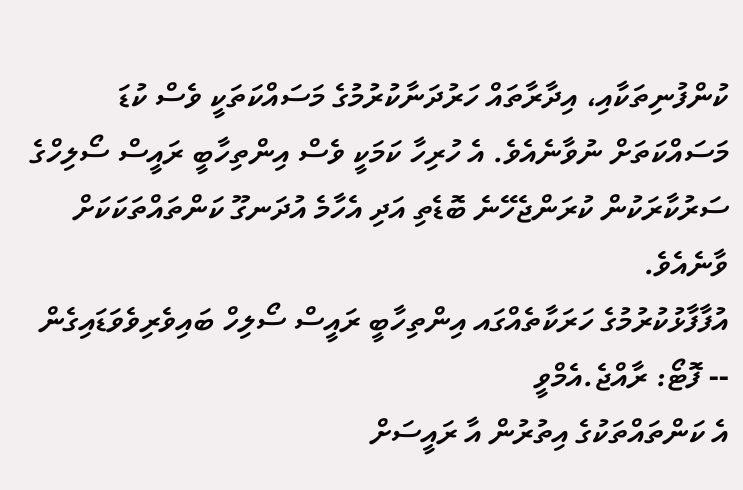ކުންފުނިތަކާއި، އިދާރާތައް ހަރުދަނާކުރުމުގެ މަސައްކަތަކީ ވެސް ކުޑަ މަސައްކަތަށް ނުވާނެއެވެ. އެ ހުރިހާ ކަމަކީ ވެސް އިންތިހާބީ ރައީސް ސޯލިހްގެ ސަރުކާރަކުން ކުރަންޖެހޭނެ ބޮޑެތި އަދި އެހާމެ އުދަނގޫ ކަންތައްތަކަކަށް ވާނެއެވެ.
އުފާފާޅުކުރުމުގެ ހަރަކާތެއްގައ އިންތިހާބީ ރައީސް ސޯލިހް ބައިވެރިވެވަޑައިގެން -- ފޮޓޯ: ރާއްޖެ.އެމްވީ
އެ ކަންތައްތަކުގެ އިތުރުން އާ ރައީސަށް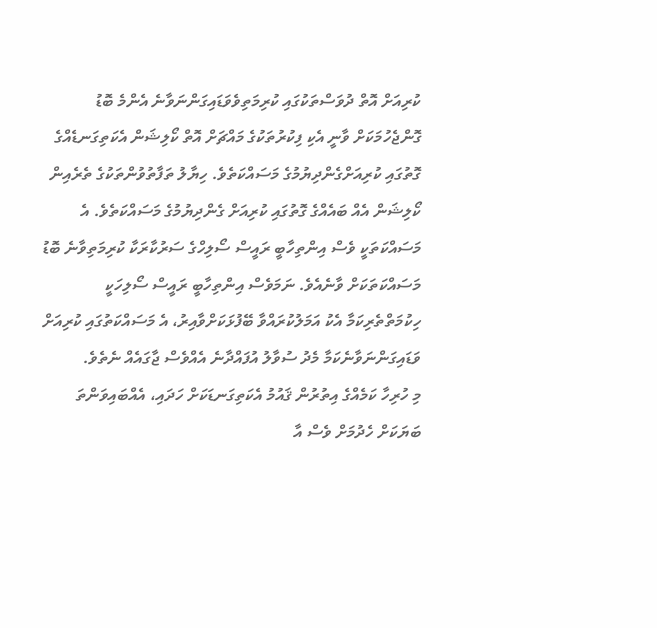ކުރިއަށް އޮތް ދުވަސްތަކުގައި ކުރިމަތިވެވަޑައިގަންނަވާނެ އެންމެ ބޮޑު ގޮންޖެހުމަކަށް ވާނީ އެކި ފިކުރުތަކުގެ މައްޗަށް އޮތް ކޯލިޝަން އެކަތިގަނޑެއްގެ ގޮތުގައި ކުރިއަށްގެންދިޔުމުގެ މަސައްކަތެވެ. ހިޔާލު ތަފާތުވުންތަކުގެ ތެރެއިން ކޯލިޝަން އެއް ބައެއްގެ ގޮތުގައި ކުރިއަށް ގެންދިޔުމުގެ މަސައްކަތެވެ. އެ މަސައްކަތަކީ ވެސް އިންތިހާބީ ރައީސް ސޯލިހްގެ ސަރުކާރަކާ ކުރިމަތިވާނެ ބޮޑު މަސައްކަތަކަށް ވާނެއެވެ. ނަމަވެސް އިންތިހާބީ ރައީސް ސޯލިހަކީ ހިކުމަތްތެރިކަމާ އެކު އަމަލުކުރައްވާ ބޭފުޅަކަށްވާއިރު، އެ މަސައްކަތުގައި ކުރިއަށް ވަޑައިގަންނަވާނެކަމާ މެދު ސުވާލު އުފައްދާނެ އެއްވެސް ޖާގައެއް ނެތެވެ.
މި ހުރިހާ ކަމެއްގެ އިތުރުން ޤައުމު އެކަތިގަނޑަކަށް ހަދައި، އެއްބައިވަންތަ ބަޔަކަށް ހެދުމަށް ވެސް އާ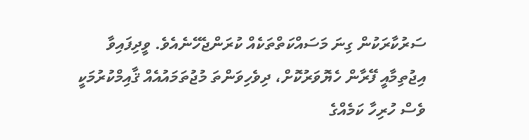ސަރުކާރަކުން ގިނަ މަސައްކަތްތަކެއް ކުރަންޖެހޭނެއެވެ. ވީދިފައިވާ އިޖުތިމާއީ ފޭރާން ހެޔޮވަރުކޮށް، ދިވެހިވަންތަ މުޖުތަމައުއެއް ޤާއިމްކުރުމަކީ ވެސް ހުރިހާ ކަމެއްގެ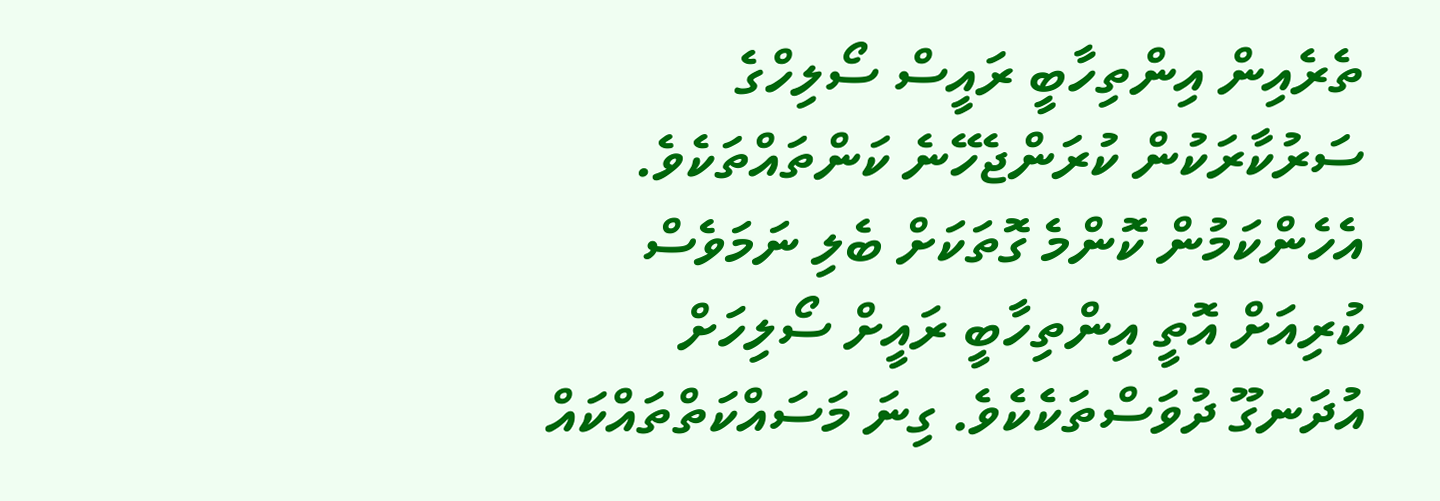ތެރެއިން އިންތިހާބީ ރައީސް ސޯލިހްގެ ސަރުކާރަކުން ކުރަންޖެހޭނެ ކަންތައްތަކެވެ.
އެހެންކަމުން ކޮންމެ ގޮތަކަށް ބެލި ނަމަވެސް ކުރިއަށް އޮތީ އިންތިހާބީ ރައީށް ސޯލިހަށް އުދަނގޫ ދުވަސްތަކެކެވެ. ގިނަ މަސައްކަތްތައްކައް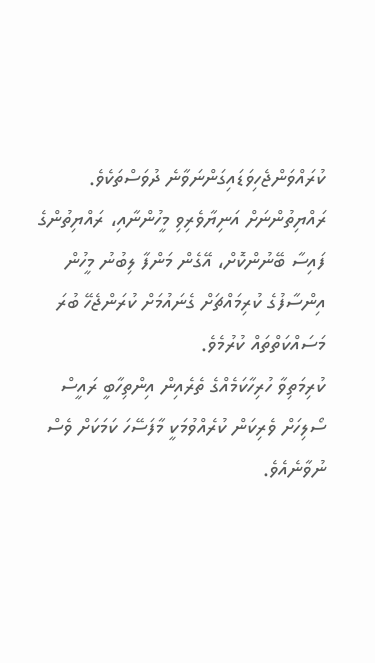ކުރައްވަންޖެހިވަޑައިގަންނަވާނެ ދުވަސްތަކެވެ. ރައްޔިތުންނަށް އަނިޔާވެރިވި މީހުންނާއި، ރައްޔިތުންގެ ފައިސާ ބޭނުންކޮށް، އޭގެން މަންފާ ލިބުނު މީހުން އިންސާފުގެ ކުރިމައްޗަށް ގެނައުމަށް ކުރަންޖެހޭ ބުރަ މަސައްކަތްތައް ކުރުމެވެ.
ކުރިމަތިވާ ހުރިހާކަމެއްގެ ތެރެއިން އިންތިހާބީ ރައީސް ސޯލިހަށް ވެރިކަން ކުރެއްވުމަކީ މާފަސޭހަ ކަމަކަށް ވެސް ނުވާނެއެވެ.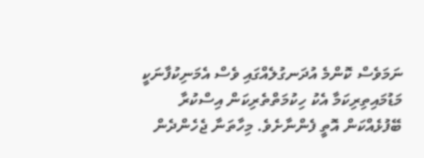ނަމަވެސް ކޮންމެ އުދަނގުލެއްގައި ވެސް އެމަނިކުފާނަކީ މަޑުމައިތިރިކަމާ އެކު ހިކުމަތްތެރިކަން އިސްކުރާ ބޭފުޅެއްކަން އޮތީ ފެންނާށެވެ. މިހާތަނާ ޖެހެންދެން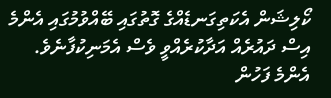ކޯލިޝަން އެކަތިގަނޑެއްގެ ގޮތުގައި ބޭއްވުމުގައި އެންމެ އިސް ދައުރެއް އަދާކުރެއްވީ ވެސް އެމަނިކުފާނެވެ.
އެންމެ ފަހުން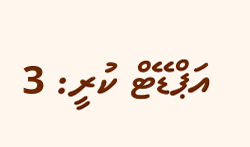އަޕްޑޭޓް ކުރީ: 3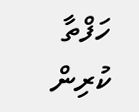ހަފްތާ ކުރިން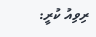ރިވިއު ކުރީ: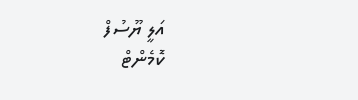އަލީ ޔޫސުފް
ކޮމެންޓް